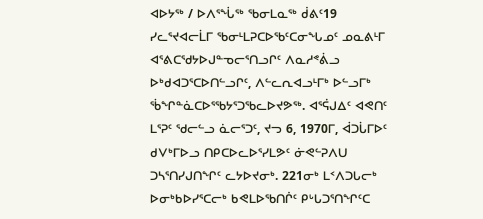ᐊᐅᔭᖅ / ᐅᐱᕐᖔᖅ ᖃᓂᒪᓇᖅ ᑰᕕᑦ19 ᓯᓚᕐᔪᐊᓕᒫᒥ ᖃᓂᒻᒪᕈᑕᐅᖃᑦᑕᓂᖓᓄᑦ ᓄᓇᕕᒻᒥ ᐊᕐᕕᑕᖁᔭᐅᒍᓐᓀᓕᕐᑎᓗᒋᑦ ᐱᓇᓱᕝᕖᓗ ᐅᒃᑯᐊᑐᕐᑕᐅᑎᓪᓗᒋᑦ, ᐱᓪᓚᕆᐊᓗᒻᒥᒃ ᐅᓪᓗᒥᒃ ᖄᖏᓐᓈᑕᐅᕐᖃᔭᕐᑐᖃᓚᐅᔪᕗᖅ. ᐊᕐᕌᒍᐃᑦ ᐊᕙᑎᑦ ᒪᕐᕈᑦ ᖁᓕᓪᓗ ᓈᓕᕐᑐᑦ, ᔪᓓ 6, 1970ᒥ, ᐋᑐᒑᒥᐅᑦ ᑯᐯᒃᒥᐅᓗ ᑎᑭᑕᐅᓚᐅᕐᓯᒪᕗᑦ ᓃᕙᓪᕈᐱᑌ ᑐᓴᕐᑎᓯᒍᑎᖏᑦ ᓚᔭᐅᔪᓂᒃ. 221ᓂᒃ ᒪᑉᐱᑐᒐᓕᒃ ᐅᓂᒃᑲᐅᓯᕐᑕᓕᒃ ᑲᕙᒪᐅᖃᑎᒌᑦ ᑭᒡᒐᑐᕐᑎᖏᑦᑕ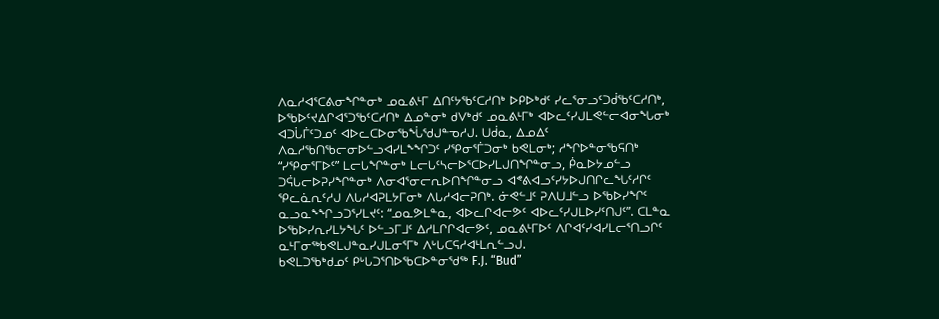ᐱᓇᓱᐊᕐᑕᕕᓂᖏᓐᓂᒃ ᓄᓇᕕᒻᒥ ᐃᑎᑦᔭᖃᑦᑕᓱᑎᒃ ᐅᑭᐅᒃᑯᑦ ᓯᓚᕐᓂᓗᑦᑐᑰᖃᑦᑕᓱᑎᒃ, ᐅᖃᐅᑦᔪᐃᒋᐊᕐᑐᖃᑦᑕᓱᑎᒃ ᐃᓄᓐᓂᒃ ᑯᐯᒃᑯᑦ ᓄᓇᕕᒻᒥᒃ ᐊᐅᓚᑦᓯᒍᒪᕙᓪᓕᐊᓂᖓᓂᒃ ᐊᑐᒑᒦᑦᑐᓄᑦ ᐊᐅᓚᑕᐅᓂᖃᖔᖁᒍᓐᓀᓱᒍ. ᑌᑰᓇ, ᐃᓄᐃᑦ ᐱᓇᓱᖃᑎᖃᓕᓂᐅᓪᓗᐊᓯᒪᖕᖏᑐᑦ ᓯᕿᓂᕐᒦᑐᓂᒃ ᑲᕙᒪᓂᒃ; ᓱᖏᐅᓐᓂᖃᕋᑎᒃ “ᓯᕿᓂᕐᒥᐅᑦ” ᒪᓕᒐᖏᓐᓂᒃ ᒪᓕᒐᑦᓴᓕᐅᕐᑕᐅᓯᒪᒍᑎᖏᓐᓂᓗ, ᑮᓇᐅᔭᓄᓪᓗ ᑐᕌᒐᓕᐅᕈᓯᖏᓐᓂᒃ ᐱᓂᐊᕐᓂᓕᕆᐅᑎᖏᓐᓂᓗ ᐊᕝᕕᐊᓗᑦᓯᔭᐅᒍᑎᒋᓚᖓᑦᓱᒋᑦ ᕿᓚᓈᕆᑦᓱᒍ ᐱᒐᓱᐊᕈᒪᔭᒥᓂᒃ ᐱᒐᓱᐊᓕᕈᑎᒃ. ᓃᕙᓪᒧᑦ ᕈᐱᑌᒧᓪᓗ ᐅᖃᐅᓯᖏᑦ ᓇᓗᓇᖕᖏᓗᑐᕐᓯᒪᔪᑦ: “ᓄᓇᕗᒪᓐᓇ, ᐊᐅᓚᒋᐊᓕᕗᑦ ᐊᐅᓚᑦᓯᒍᒪᐅᓯᑦᑎᒍᑦ”. ᑕᒪᓐᓇ ᐅᖃᐅᓯᕆᓯᒪᔭᖓᑦ ᐅᓪᓗᒥᒧᑦ ᐃᓱᒪᒋᒋᐊᓕᕗᑦ, ᓄᓇᕕᒻᒥᐅᑦ ᐱᒋᐊᑦᓯᐊᓯᒪᓕᕐᑎᓗᒋᑦ ᓇᒻᒥᓂᖅᑲᕙᒪᒍᓐᓇᓯᒍᒪᓂᕐᒥᒃ ᐱᒡᒐᑕᕋᓱᐊᒻᒪᕆᓪᓗᒍ.
ᑲᕙᒪᑐᖃᒃᑯᓄᑦ ᑭᒡᒐᑐᕐᑎᐅᖃᑕᐅᓐᓂᖁᖅ F.J. “Bud”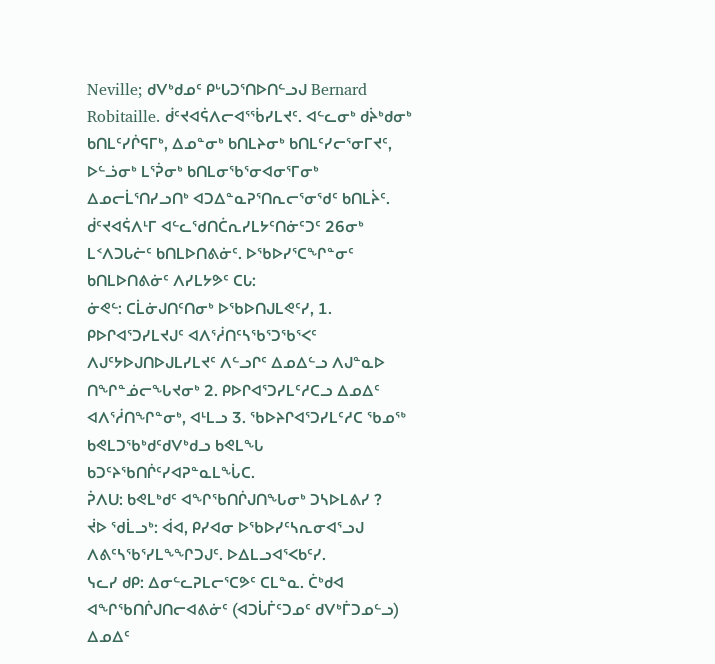Neville; ᑯᐯᒃᑯᓄᑦ ᑭᒡᒐᑐᕐᑎᐅᑎᓪᓗᒍ Bernard Robitaille. ᑰᑦᔪᐊᕌᐱᓕᐊᕐᖄᓯᒪᔪᑦ. ᐊᓪᓚᓂᒃ ᑯᔩᒃᑯᓂᒃ ᑲᑎᒪᑦᓯᒌᕋᒥᒃ, ᐃᓄᓐᓂᒃ ᑲᑎᒪᔨᓂᒃ ᑲᑎᒪᑦᓯᓕᕐᓂᒥᔪᑦ, ᐅᓪᓘᓂᒃ ᒪᕐᕉᓂᒃ ᑲᑎᒪᓂᖃᕐᓂᐊᓂᕐᒥᓂᒃ ᐃᓄᓕᒫᕐᑎᓯᓗᑎᒃ ᐊᑐᐃᓐᓇᕈᕐᑎᕆᓕᕐᓂᖁᑦ ᑲᑎᒪᔩᑦ. ᑰᑦᔪᐊᕌᐱᒻᒥ ᐊᓪᓚᖁᑎᑖᕆᓯᒪᔭᑦᑎᓃᑦᑐᑦ 26ᓂᒃ ᒪᑉᐱᑐᒐᓖᑦ ᑲᑎᒪᐅᑎᕕᓃᑦ. ᐅᖃᐅᓯᕐᑕᖏᓐᓂᑦ ᑲᑎᒪᐅᑎᕕᓃᑦ ᐱᓯᒪᔭᕗᑦ ᑕᒐ:
ᓃᕙᓪ: ᑕᒫᓃᒍᑎᑦᑎᓂᒃ ᐅᖃᐅᑎᒍᒪᕙᑦᓯ, 1. ᑭᐅᒋᐊᕐᑐᓯᒪᔪᒍᑦ ᐊᐱᕐᓲᑎᑦᓴᖃᕐᑐᖃᕐᐸᑦ ᐱᒍᑦᔭᐅᒍᑎᐅᒍᒪᓯᒪᔪᑦ ᐱᓪᓗᒋᑦ ᐃᓄᐃᓪᓗ ᐱᒍᓐᓇᐅ ᑎᖏᓐᓅᓕᖓᔪᓂᒃ 2. ᑭᐅᒋᐊᕐᑐᓯᒪᑦᓱᑕᓗ ᐃᓄᐃᑦ ᐊᐱᕐᓲᑎᖏᓐᓂᒃ, ᐊᒻᒪᓗ 3. ᖃᐅᔨᒋᐊᕐᑐᓯᒪᑦᓱᑕ ᖃᓄᖅ ᑲᕙᒪᑐᖃᒃᑯᑦᑯᐯᒃᑯᓗ ᑲᕙᒪᖓ ᑲᑐᑦᔨᖃᑎᒌᑦᓯᐊᕈᓐᓇᒪᖔᑕ.
ᕉᐱᑌ: ᑲᕙᒪᒃᑯᑦ ᐊᖏᖃᑎᒌᒍᑎᖓᓂᒃ ᑐᓴᐅᒪᕕᓯ ?
ᔫᐅ ᖁᒫᓗᒃ: ᐋᐊ, ᑭᓯᐊᓂ ᐅᖃᐅᓯᑦᓴᕆᓂᐊᕐᓗᒍ ᐱᕕᑦᓴᖃᕐᓯᒪᖕᖏᑐᒍᑦ. ᐅᐃᒪᓗᐊᕐᐸᑲᑦᓯ.
ᓭᓚᓯ ᑯᑭ: ᐃᓂᓪᓚᕈᒪᓕᕐᑕᕗᑦ ᑕᒪᓐᓇ. ᑖᒃᑯᐊ ᐊᖏᖃᑎᒌᒍᑎᓕᐊᕕᓃᑦ (ᐊᑐᒑᒦᑦᑐᓄᑦ ᑯᐯᒃᒦᑐᓄᓪᓗ) ᐃᓄᐃᑦ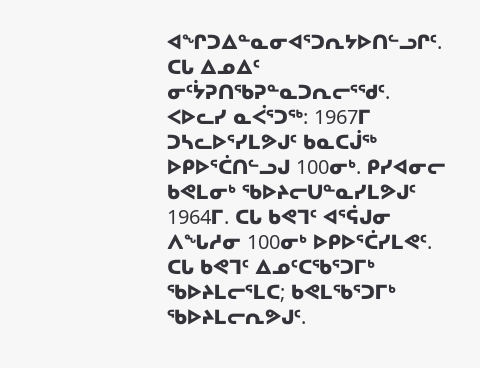ᐊᖏᑐᐃᓐᓇᓂᐊᕐᑐᕆᔭᐅᑎᓪᓗᒋᑦ. ᑕᒐ ᐃᓄᐃᑦ ᓂᑦᔮᕈᑎᖃᕈᓐᓇᑐᕆᓕᕐᖁᑦ.
ᐸᐅᓚᓯ ᓇᐹᕐᑐᖅ: 1967ᒥ ᑐᓴᓚᐅᕐᓯᒪᕗᒍᑦ ᑲᓇᑕᒎᖅ ᐅᑭᐅᕐᑖᑎᓪᓗᒍ 100ᓂᒃ. ᑭᓯᐊᓂᓕ ᑲᕙᒪᓂᒃ ᖃᐅᔨᓕᑌᓐᓇᓯᒪᕗᒍᑦ 1964ᒥ. ᑕᒐ ᑲᕙᒣᑦ ᐊᕐᕌᒍᓂ ᐱᖓᓱᓂ 100ᓂᒃ ᐅᑭᐅᕐᑖᓯᒪᕙᑦ. ᑕᒐ ᑲᕙᒣᑦ ᐃᓄᑦᑕᖃᕐᑐᒥᒃ ᖃᐅᔨᒪᓕᕐᒪᑕ; ᑲᕙᒪᖃᕐᑐᒥᒃ ᖃᐅᔨᒪᓕᕆᕗᒍᑦ.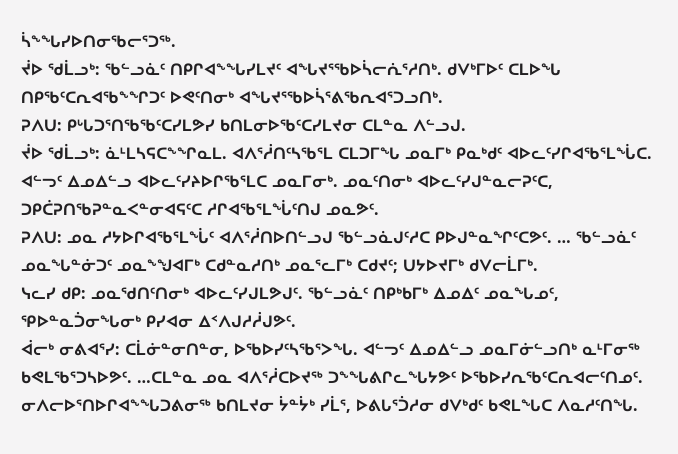ᓵᖕᖓᓯᐅᑎᓂᖃᓕᕐᑐᖅ.
ᔫᐅ ᖁᒫᓗᒃ: ᖃᓪᓗᓈᑦ ᑎᑭᒋᐊᖕᖓᓯᒪᔪᑦ ᐊᖓᔪᕐᖃᐅᓵᓕᕇᕐᓱᑎᒃ. ᑯᐯᒃᒥᐅᑦ ᑕᒪᐅᖓ ᑎᑭᖃᑦᑕᕆᐊᖃᖕᖏᑐᑦ ᐅᕙᑦᑎᓂᒃ ᐊᖓᔪᕐᖃᐅᓵᕐᕕᖃᕆᐊᕐᑐᓗᑎᒃ.
ᕈᐱᑌ: ᑭᒡᒐᑐᕐᑎᖃᖃᑦᑕᓯᒪᕗᓯ ᑲᑎᒪᓂᐅᖃᑦᑕᓯᒪᔪᓂ ᑕᒪᓐᓇ ᐱᓪᓗᒍ.
ᔫᐅ ᖁᒫᓗᒃ: ᓈᒻᒪᓴᕋᑕᖕᖏᓇᒪ. ᐊᐱᕐᓲᑎᑦᓴᖃᕐᒪ ᑕᒪᑐᒥᖓ ᓄᓇᒥᒃ ᑭᓇᒃᑯᑦ ᐊᐅᓚᑦᓯᒋᐊᖃᕐᒪᖔᑕ. ᐊᓪᓓᑦ ᐃᓄᐃᓪᓗ ᐊᐅᓚᑦᓯᔨᐅᒋᖃᕐᒪᑕ ᓄᓇᒥᓂᒃ. ᓄᓇᑦᑎᓂᒃ ᐊᐅᓚᑦᓯᒍᓐᓇᓕᕈᑦᑕ, ᑐᑭᑖᕈᑎᖃᕈᓐᓇᐸᓐᓂᐊᕋᑦᑕ ᓱᒋᐊᖃᕐᒪᖔᑦᑎᒍ ᓄᓇᕗᑦ.
ᕈᐱᑌ: ᓄᓇ ᓱᔭᐅᒋᐊᖃᕐᒪᖔᑦ ᐊᐱᕐᓲᑎᐅᑎᓪᓗᒍ ᖃᓪᓗᓈᒍᑦᓱᑕ ᑭᐅᒍᓐᓇᖏᑦᑕᕗᑦ. … ᖃᓪᓗᓈᑦ ᓄᓇᖓᓐᓃᑐᑦ ᓄᓇᖕᖑᐊᒥᒃ ᑕᑯᓐᓇᓱᑎᒃ ᓄᓇᕐᓚᒥᒃ ᑕᑯᔪᑦ; ᑌᔭᐅᔪᒥᒃ ᑯᐯᓕᒫᒥᒃ.
ᓭᓚᓯ ᑯᑭ: ᓄᓇᖁᑎᑦᑎᓂᒃ ᐊᐅᓚᑦᓯᒍᒪᕗᒍᑦ. ᖃᓪᓗᓈᑦ ᑎᑭᒃᑲᒥᒃ ᐃᓄᐃᑦ ᓄᓇᖓᓄᑦ, ᕿᐅᓐᓇᑑᓂᖓᓂᒃ ᑭᓯᐊᓂ ᐃᑉᐱᒍᓱᓲᒍᕗᑦ.
ᐋᓕᒃ ᓂᕕᐊᕐᓯ: ᑕᒫᓃᓐᓂᑎᓐᓂ, ᐅᖃᐅᓯᑦᓴᖃᕐᐳᖓ. ᐊᓪᓓᑦ ᐃᓄᐃᓪᓗ ᓄᓇᒥᓃᓪᓗᑎᒃ ᓇᒻᒥᓂᖅ ᑲᕙᒪᖃᕐᑐᓴᐅᕗᑦ. …ᑕᒪᓐᓇ ᓄᓇ ᐊᐱᕐᓲᑕᐅᔪᖅ ᑐᖕᖓᕕᒋᓚᖓᔭᕗᑦ ᐅᖃᐅᓯᕆᖃᑦᑕᕆᐊᓕᑦᑎᓄᑦ.
ᓂᐱᓕᐅᕐᑎᐅᒋᐊᖕᖓᑐᕕᓂᖅ ᑲᑎᒪᔪᓂ ᔮᓐᔮᒃ ᓯᒫᕐ, ᐅᕕᒐᕐᑑᓱᓂ ᑯᐯᒃᑯᑦ ᑲᕙᒪᖓᑕ ᐱᓇᓱᑦᑎᖓ.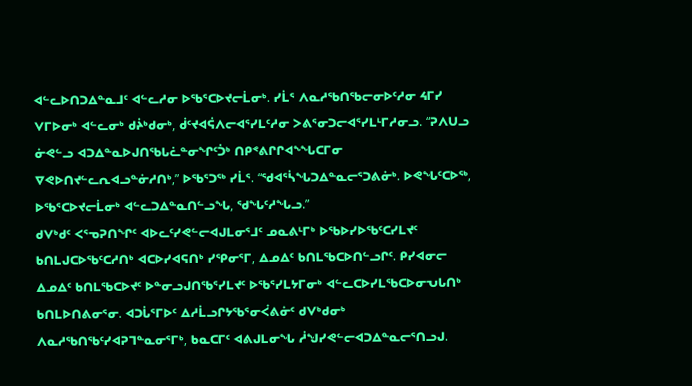ᐊᓪᓚᐅᑎᑐᐃᓐᓇᒧᑦ ᐊᓪᓚᓱᓂ ᐅᖃᕐᑕᐅᔪᓕᒫᓂᒃ. ᓯᒫᕐ ᐱᓇᓱᖃᑎᖃᓕᓂᐅᑦᓱᓂ ᔦᒥᓯ ᐯᒥᐅᓂᒃ ᐊᓪᓚᓂᒃ ᑯᔩᒃᑯᓂᒃ, ᑰᑦᔪᐊᕌᐱᓕᐊᕐᓯᒪᑦᓱᓂ ᐳᕕᕐᓂᑐᓕᐊᕐᓯᒪᒻᒥᓱᓂᓗ. “ᕈᐱᑌᓗ ᓃᕙᓪᓗ ᐊᑐᐃᓐᓇᐅᒍᑎᖃᒐᓛᓐᓂᖏᑦᑑᒃ ᑎᑭᕝᕕᒋᒋᐊᖕᖓᑕᒥᓂ ᐁᕙᐅᑎᔪᓪᓚᕆᐊᓗᓐᓃᓱᑎᒃ,” ᐅᖃᕐᑐᖅ ᓯᒫᕐ. “ᖁᐊᕐᓵᖓᑐᐃᓐᓇᓕᕐᑐᕕᓃᒃ. ᐅᕙᖓᑦᑕᐅᖅ, ᐅᖃᕐᑕᐅᔪᓕᒫᓂᒃ ᐊᓪᓚᑐᐃᓐᓇᑎᓪᓗᖓ, ᖁᖓᑦᓱᖓᓗ.”
ᑯᐯᒃᑯᑦ ᐸᕐᓀᕈᑎᖏᑦ ᐊᐅᓚᑦᓯᕙᓪᓕᐊᒍᒪᓂᕐᒧᑦ ᓄᓇᕕᒻᒥᒃ ᐅᖃᐅᓯᐅᖃᑦᑕᓯᒪᔪᑦ ᑲᑎᒪᒍᑕᐅᖃᑦᑕᓱᑎᒃ ᐊᑕᐅᓯᐊᕋᑎᒃ ᓯᕿᓂᕐᒥ, ᐃᓄᐃᑦ ᑲᑎᒪᖃᑕᐅᑎᓪᓗᒋᑦ. ᑭᓯᐊᓂᓕ ᐃᓄᐃᑦ ᑲᑎᒪᖃᑕᐅᔪᑦ ᐅᓐᓂᓗᒍᑎᖃᕐᓯᒪᔪᑦ ᐅᖃᕐᓯᒪᔭᒥᓂᒃ ᐊᓪᓚᑕᐅᓯᒪᖃᑕᐅᓂᕃᒐᑎᒃ ᑲᑎᒪᐅᑎᕕᓂᕐᓂ. ᐊᑐᒑᕐᒥᐅᑦ ᐃᓱᒫᓗᒋᔭᖃᕐᓂᐹᕕᓃᑦ ᑯᐯᒃᑯᓂᒃ ᐱᓇᓱᖃᑎᖃᑦᓯᐊᕈᒣᓐᓇᓂᕐᒥᒃ, ᑲᓇᑕᒥᑦ ᐊᕕᒍᒪᓂᖓ ᓲᖑᓯᕙᓪᓕᐊᑐᐃᓐᓇᓕᕐᑎᓗᒍ.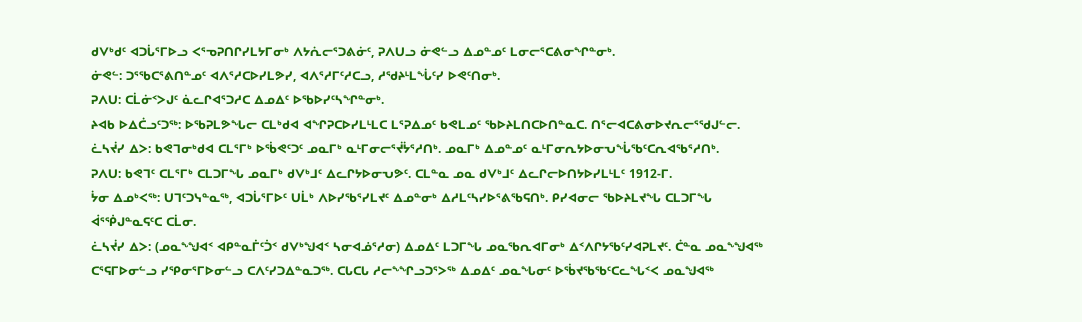ᑯᐯᒃᑯᑦ ᐊᑐᒑᕐᒥᐅᓗ ᐸᕐᓀᕈᑎᒋᓯᒪᔭᒥᓂᒃ ᐱᔭᕇᓕᕐᑐᕕᓃᑦ, ᕈᐱᑌᓗ ᓃᕙᓪᓗ ᐃᓄᓐᓄᑦ ᒪᓂᓕᕐᑕᕕᓂᖏᓐᓂᒃ.
ᓃᕙᓪ: ᑐᕐᖃᑕᕐᕕᑎᓐᓄᑦ ᐊᐱᕐᓱᑕᐅᓯᒪᕗᓯ, ᐊᐱᕐᓱᒥᑦᓱᑕᓗ, ᓱᖁᔨᒻᒪᖔᑦᓯ ᐅᕙᑦᑎᓂᒃ.
ᕈᐱᑌ: ᑕᒫᓃᑉᐳᒍᑦ ᓈᓚᒋᐊᕐᑐᓱᑕ ᐃᓄᐃᑦ ᐅᖃᐅᓯᑦᓴᖏᓐᓂᒃ.
ᔨᐊᑲ ᐅᐃᑖᓗᑦᑐᖅ: ᐅᖃᕈᒪᕗᖓᓕ ᑕᒪᒃᑯᐊ ᐊᖏᕈᑕᐅᓯᒪᒻᒪᑕ ᒪᕐᕈᐃᓄᑦ ᑲᕙᒪᓄᑦ ᖃᐅᔨᒪᑎᑕᐅᑎᓐᓇᑕ. ᑎᕐᓕᐊᑕᕕᓂᐅᔪᕆᓕᕐᖁᒍᓪᓕ.
ᓛᓴᔫᓯ ᐃᐳ: ᑲᕙᒣᓂᒃᑯᐊ ᑕᒪᕐᒥᒃ ᐅᖄᕙᑦᑐᑦ ᓄᓇᒥᒃ ᓇᒻᒥᓂᓕᕐᔫᔮᕐᓱᑎᒃ. ᓄᓇᒥᒃ ᐃᓄᓐᓄᑦ ᓇᒻᒥᓂᕆᔭᐅᓂᕃᖔᖃᑦᑕᕆᐊᖃᕐᓱᑎᒃ.
ᕈᐱᑌ: ᑲᕙᒣᑦ ᑕᒪᕐᒥᒃ ᑕᒪᑐᒥᖓ ᓄᓇᒥᒃ ᑯᐯᒃᒧᑦ ᐃᓚᒋᔭᐅᓂᕃᕗᑦ. ᑕᒪᓐᓇ ᓄᓇ ᑯᐯᒃᒧᑦ ᐃᓚᒋᓕᐅᑎᔭᐅᓯᒪᒻᒪᑦ 1912-ᒥ.
ᔮᓂ ᐃᓄᒃᐸᖅ: ᑌᒣᑦᑐᓭᓐᓇᖅ, ᐊᑐᒑᕐᒥᐅᑦ ᑌᒫᒃ ᐱᐅᓯᖃᕐᓯᒪᔪᑦ ᐃᓄᓐᓂᒃ ᐃᓱᒪᑦᓴᓯᐅᕐᕕᖃᕋᑎᒃ. ᑭᓯᐊᓂᓕ ᖃᐅᔨᒪᔪᖓ ᑕᒪᑐᒥᖓ ᐋᕐᖀᒍᓐᓇᕋᑦᑕ ᑕᒫᓂ.
ᓛᓴᔫᓯ ᐃᐳ: (ᓄᓇᖕᖑᐊᑉ ᐊᑭᓐᓇᒦᑦᑑᑉ ᑯᐯᒃᖑᐊᑉ ᓴᓂᐊᓅᕐᓱᓂ) ᐃᓄᐃᑦ ᒪᑐᒥᖓ ᓄᓇᖃᕆᐊᒥᓂᒃ ᐃᑉᐱᒋᔭᖃᑦᓯᐊᕈᒪᔪᑦ. ᑖᓐᓇ ᓄᓇᖕᖑᐊᖅ ᑕᕐᕋᒥᐅᓂᓪᓗ ᓯᕿᓂᕐᒥᐅᓂᓪᓗ ᑕᐱᑦᓯᑐᐃᓐᓇᑐᖅ. ᑕᒐᑕᒐ ᓱᓕᖕᖏᓗᑐᕐᐳᖅ ᐃᓄᐃᑦ ᓄᓇᖓᓂᑦ ᐅᖄᔪᖃᖃᑦᑕᓚᖓᑉᐸ ᓄᓇᖑᐊᖅ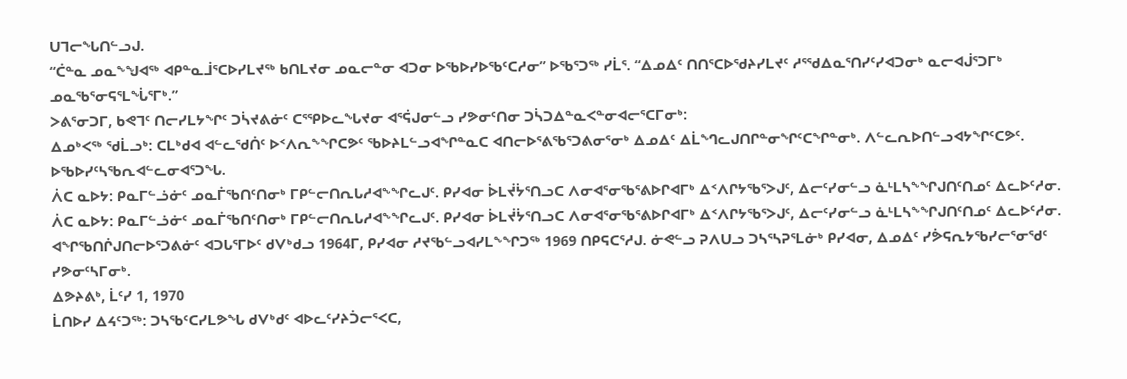ᑌᒣᓕᖓᑎᓪᓗᒍ.
“ᑖᓐᓇ ᓄᓇᖕᖑᐊᖅ ᐊᑭᓐᓇᒨᕐᑕᐅᓯᒪᔪᖅ ᑲᑎᒪᔪᓂ ᓄᓇᓕᓐᓂ ᐊᑐᓂ ᐅᖃᐅᓯᐅᖃᑦᑕᓱᓂ” ᐅᖃᕐᑐᖅ ᓯᒫᕐ. “ᐃᓄᐃᑦ ᑎᑎᕐᑕᐅᖁᔨᓯᒪᔪᑦ ᓱᕐᖁᐃᓇᕐᑎᓯᑦᓯᐊᑐᓂᒃ ᓇᓕᐊᒎᕐᑐᒥᒃ ᓄᓇᖃᕐᓂᕋᕐᒪᖔᕐᒥᒃ.”
ᐳᕕᕐᓂᑐᒥ, ᑲᕙᒣᑦ ᑎᓕᓯᒪᔭᖏᑦ ᑐᓵᔪᕕᓃᑦ ᑕᕐᕿᐅᓚᖓᔪᓂ ᐊᕐᕌᒍᓂᓪᓗ ᓯᕗᓂᑦᑎᓂ ᑐᓵᑐᐃᓐᓇᐸᓐᓂᐊᓕᕐᑕᒥᓂᒃ:
ᐃᓄᒃᐸᖅ ᖁᒫᓗᒃ: ᑕᒪᒃᑯᐊ ᐊᓪᓚᖁᑏᑦ ᐅᑉᐱᕆᖕᖏᑕᕗᑦ ᖃᐅᔨᒪᓪᓗᐊᖏᓐᓇᑕ ᐊᑎᓕᐅᕐᕕᖃᕐᑐᕕᓂᕐᓂᒃ ᐃᓄᐃᑦ ᐃᒫᙰᓚᒍᑎᒋᓐᓂᖏᑦᑕᖏᓐᓂᒃ. ᐱᓪᓚᕆᐅᑎᓪᓗᐊᔭᖏᑦᑕᕗᑦ. ᐅᖃᐅᓯᑦᓴᖃᕆᐊᓪᓚᓂᐊᕐᑐᖓ.
ᐲᑕ ᓇᐅᔭ: ᑭᓇᒥᓪᓘᓃᑦ ᓄᓇᒦᖃᑎᑦᑎᓂᒃ ᒥᑭᓪᓕᑎᕆᒐᓱᐊᖕᖏᓚᒍᑦ. ᑭᓯᐊᓂ ᐆᒪᔫᔮᕐᑎᓗᑕ ᐱᓂᐊᕐᓂᖃᕐᕕᐅᒋᐊᒥᒃ ᐃᑉᐱᒋᔭᖃᕐᐳᒍᑦ, ᐃᓕᑦᓯᓂᓪᓗ ᓈᒻᒪᓴᖕᖏᒍᑎᑦᑎᓄᑦ ᐃᓚᐅᑦᓱᓂ.
ᐲᑕ ᓇᐅᔭ: ᑭᓇᒥᓪᓘᓃᑦ ᓄᓇᒦᖃᑎᑦᑎᓂᒃ ᒥᑭᓪᓕᑎᕆᒐᓱᐊᖕᖏᓚᒍᑦ. ᑭᓯᐊᓂ ᐆᒪᔫᔮᕐᑎᓗᑕ ᐱᓂᐊᕐᓂᖃᕐᕕᐅᒋᐊᒥᒃ ᐃᑉᐱᒋᔭᖃᕐᐳᒍᑦ, ᐃᓕᑦᓯᓂᓪᓗ ᓈᒻᒪᓴᖕᖏᒍᑎᑦᑎᓄᑦ ᐃᓚᐅᑦᓱᓂ.
ᐊᖏᖃᑎᒌᒍᑎᓕᐅᕐᑐᕕᓃᑦ ᐊᑐᒐᕐᒥᐅᑦ ᑯᐯᒃᑯᓗ 1964ᒥ, ᑭᓯᐊᓂ ᓱᔪᖃᓪᓗᐊᓯᒪᖕᖏᑐᖅ 1969 ᑎᑭᕋᑕᕐᓱᒍ. ᓃᕙᓪᓗ ᕈᐱᑌᓗ ᑐᓴᕐᓴᕈᕐᒪᓃᒃ ᑭᓯᐊᓂ, ᐃᓄᐃᑦ ᓯᕘᕋᕆᔭᖃᓯᓕᕐᓂᖁᑦ ᓯᕗᓂᑦᓴᒥᓂᒃ.
ᐃᕗᔨᕕᒃ, ᒫᑦᓯ 1, 1970
ᒫᑎᐅᓯ ᐃᔦᑦᑐᖅ: ᑐᓴᖃᑦᑕᓯᒪᕗᖓ ᑯᐯᒃᑯᑦ ᐊᐅᓚᑦᓯᔨᑑᓕᕐᐸᑕ,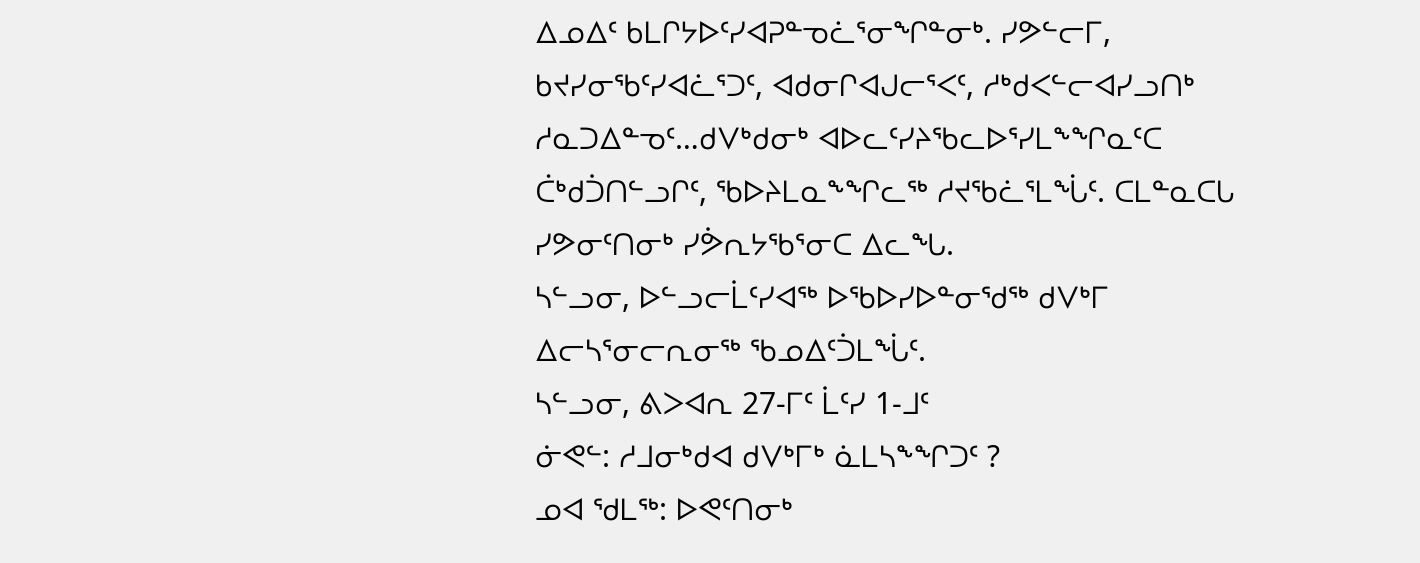ᐃᓄᐃᑦ ᑲᒪᒋᔭᐅᑦᓯᐊᕈᓐᓀᓛᕐᓂᖏᓐᓂᒃ. ᓯᕗᓪᓕᒥ, ᑲᔪᓯᓂᖃᑦᓯᐊᓛᕐᑐᑦ, ᐊᑯᓂᒋᐊᒍᓕᕐᐸᑦ, ᓱᒃᑯᐸᓪᓕᐊᓯᓗᑎᒃ ᓱᓇᑐᐃᓐᓀᑦ…ᑯᐯᒃᑯᓂᒃ ᐊᐅᓚᑦᓯᔨᖃᓚᐅᕐᓯᒪᖕᖏᓇᑦᑕ ᑖᒃᑯᑑᑎᓪᓗᒋᑦ, ᖃᐅᔨᒪᓇᖕᖏᓚᖅ ᓱᔪᖃᓛᕐᒪᖔᑦ. ᑕᒪᓐᓇᑕᒐ ᓯᕗᓂᑦᑎᓂᒃ ᓯᕘᕆᔭᖃᕐᓂᑕ ᐃᓚᖓ.
ᓴᓪᓗᓂ, ᐅᓪᓗᓕᒫᑦᓯᐊᖅ ᐅᖃᐅᓯᐅᓐᓂᖁᖅ ᑯᐯᒃᒥ ᐃᓕᓴᕐᓂᓕᕆᓂᖅ ᖃᓄᐃᑦᑑᒪᖔᑦ.
ᓴᓪᓗᓂ, ᕕᐳᐊᕆ 27-ᒥᑦ ᒫᑦᓯ 1-ᒧᑦ
ᓃᕙᓪ: ᓱᒧᓂᒃᑯᐊ ᑯᐯᒃᒥᒃ ᓈᒪᓴᖕᖏᑐᑦ ?
ᓄᐊ ᖁᒪᖅ: ᐅᕙᑦᑎᓂᒃ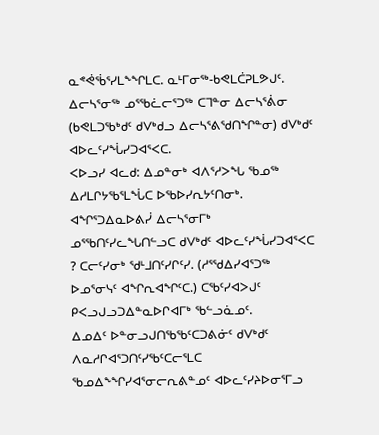ᓇᕝᕚᖄᕐᓯᒪᖕᖏᒪᑕ. ᓇᒻᒥᓂᖅ-ᑲᕙᒪᑖᕈᒪᕗᒍᑦ. ᐃᓕᓴᕐᓂᖅ ᓄᕐᖃᓛᓕᕐᑐᖅ ᑕᒣᓐᓂ ᐃᓕᓴᕐᕖᓂ (ᑲᕙᒪᑐᖃᒃᑯᑦ ᑯᐯᒃᑯᓗ ᐃᓕᓴᕐᕕᖁᑎᖏᓐᓂ) ᑯᐯᒃᑯᑦ ᐊᐅᓚᑦᓯᖔᓯᑐᐊᕐᐸᑕ.
ᐸᐅᓗᓯ ᐊᓚᑯ: ᐃᓄᓐᓂᒃ ᐊᐱᕐᓱᐳᖓ ᖃᓄᖅ ᐃᓱᒪᒋᔭᖃᕐᒪᖔᑕ ᐅᖃᐅᓯᕆᔭᑦᑎᓂᒃ. ᐊᖏᕐᑐᐃᓇᐅᕕᓰ ᐃᓕᓴᕐᓂᒥᒃ ᓄᕐᖃᑎᑦᓯᓚᖓᑎᓪᓗᑕ ᑯᐯᒃᑯᑦ ᐊᐅᓚᑦᓯᖔᓯᑐᐊᕐᐸᑕ ? ᑕᓕᑦᓯᓂᒃ ᖁᒻᒧᑎᑦᓯᒋᑦᓯ. (ᓱᕐᖁᐃᓯᐊᕐᑐᖅ ᐅᓄᕐᓂᓭᑦ ᐊᖏᕆᐊᖏᑦᑕ.) ᑕᖃᑦᓯᐊᐳᒍᑦ ᑭᐸᓗᒍᓗᑐᐃᓐᓇᐅᒋᐊᒥᒃ ᖃᓪᓗᓈᓄᑦ.
ᐃᓄᐃᑦ ᐅᓐᓂᓗᒍᑎᖃᖃᑦᑕᑐᕕᓃᑦ ᑯᐯᒃᑯᑦ ᐱᓇᓱᒋᐊᕐᑐᑎᑦᓯᖃᑦᑕᓕᕐᒪᑕ ᖃᓄᐃᖕᖏᓯᐊᕐᓂᓕᕆᕕᓐᓄᑦ ᐊᐅᓚᑦᓯᔨᐅᓂᕐᒥᓗ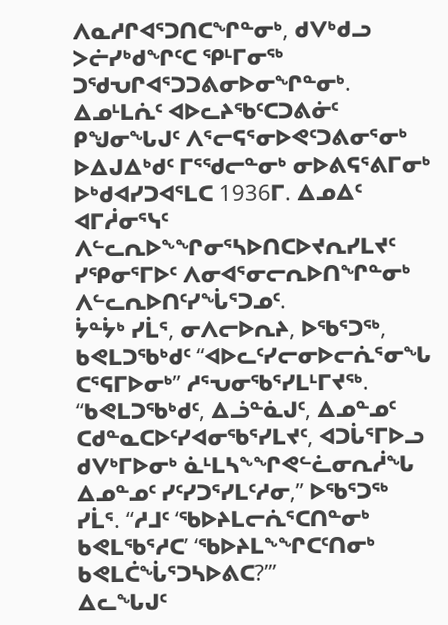ᐱᓇᓱᒋᐊᕐᑐᑎᑕᖏᓐᓂᒃ, ᑯᐯᒃᑯᓗ ᐳᓖᓯᒃᑯᖏᑦᑕ ᕿᒻᒥᓂᖅ ᑐᖁᕃᒋᐊᕐᑐᑐᕕᓂᐅᓂᖏᓐᓂᒃ. ᐃᓄᒻᒪᕇᑦ ᐊᐅᓚᔨᖃᑦᑕᑐᕕᓃᑦ ᑭᖑᓂᖓᒍᑦ ᐱᕐᓕᕋᕐᓂᐅᕙᑦᑐᕕᓂᕐᓂᒃ ᐅᐃᒍᐃᒃᑯᑦ ᒥᕐᖁᓕᓐᓂᒃ ᓂᐅᕕᕋᕐᕕᒥᓂᒃ ᐅᒃᑯᐊᓯᑐᐊᕐᒪᑕ 1936ᒥ. ᐃᓄᐃᑦ ᐊᒥᓲᓂᕐᓭᑦ ᐱᓪᓚᕆᐅᖕᖏᓂᕐᓴᐅᑎᑕᐅᔪᕆᓯᒪᔪᑦ ᓯᕿᓂᕐᒥᐅᑦ ᐱᓂᐊᕐᓂᓕᕆᐅᑎᖏᓐᓂᒃ ᐱᓪᓚᕆᐅᑎᑦᓯᖔᕐᑐᓄᑦ.
ᔮᓐᔮᒃ ᓯᒫᕐ, ᓂᐱᓕᐅᕆᔨ, ᐅᖃᕐᑐᖅ, ᑲᕙᒪᑐᖃᒃᑯᑦ “ᐊᐅᓚᑦᓯᓕᓂᐅᓕᕇᕐᓂᖓ ᑕᕐᕋᒥᐅᓂᒃ” ᓱᕐᕃᓂᖃᕐᓯᒪᒻᒥᔪᖅ. “ᑲᕙᒪᑐᖃᒃᑯᑦ, ᐃᓘᓐᓈᒍᑦ, ᐃᓄᓐᓄᑦ ᑕᑯᓐᓇᑕᐅᑦᓯᐊᓂᖃᕐᓯᒪᔪᑦ, ᐊᑐᒑᕐᒥᐅᓗ ᑯᐯᒃᒥᐅᓂᒃ ᓈᒻᒪᓴᖕᖏᕙᓪᓛᓂᕆᓲᖓ ᐃᓄᓐᓄᑦ ᓯᑦᓯᑐᕐᓯᒪᑦᓱᓂ,” ᐅᖃᕐᑐᖅ ᓯᒫᕐ. “ᓱᒧᑦ ‘ᖃᐅᔨᒪᓕᕇᕐᑕᑎᓐᓂᒃ ᑲᕙᒪᖃᕐᓱᑕ’ ‘ᖃᐅᔨᒪᖕᖏᑕᑦᑎᓂᒃ ᑲᕙᒪᑖᖔᕐᑐᓴᐅᕕᑕ?’”
ᐃᓚᖓᒍᑦ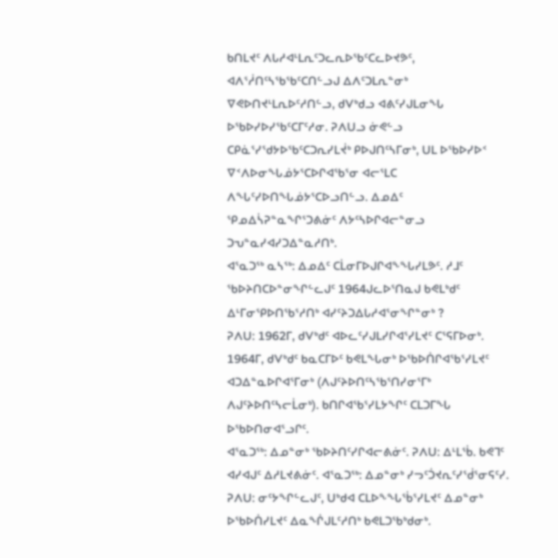ᑲᑎᒪᔪᑦ ᐱᒐᓱᐊᒻᒪᕆᑦᑐᓚᕆᐅᖃᑦᑕᓚᐅᔪᕗᑦ, ᐊᐱᕐᓲᑎᑦᓴᖃᖃᑦᑕᑎᓪᓗᒍ ᐃᐱᑦᑐᒪᕆᓐᓂᒃ ᐁᕙᐅᑎᔪᒻᒪᕆᐅᑦᓱᑎᓪᓗ, ᑯᐯᒃᑯᓗ ᐊᕕᑦᓯᒍᒪᓂᖓ ᐅᖃᐅᓯᐅᓯᖃᑦᑕᒥᑦᓱᓂ. ᕈᐱᑌᓗ ᓃᕙᓪᓗ ᑕᑭᓈᕐᓯᖁᔭᐅᖃᑦᑕᑐᕆᓯᒪᔫᒃ ᑭᐅᒍᑎᑦᓴᒥᓂᒃ, ᑌᒪ ᐅᖃᐅᓯᐅᑉ ᐁᑉᐱᐅᓂᖓᓅᔭᕐᑕᐅᒋᐊᖃᕐᓂ ᐊᓕᕐᒪᑕ ᐱᖓᑦᓯᐅᑎᖓᓅᔭᕐᑕᐅᓗᑎᓪᓗ. ᐃᓄᐃᑦ ᕿᓄᐃᓵᕈᓐᓇᖏᕐᑐᕕᓃᑦ ᐱᔭᑦᓴᐅᒋᐊᓕᓐᓂᓗ ᑐᕃᓐᓇᓯᐊᓯᑐᐃᓐᓇᓱᑎᒃ.
ᐊᕐᓇᑐᖅ ᓇᓴᖅ: ᐃᓄᐃᑦ ᑕᒫᓂᒥᐅᒍᒋᐊᖕᖓᓯᒪᕗᑦ. ᓱᒧᑦ ᖃᐅᔨᑎᑕᐅᓐᓂᖏᓪᓚᒍᑦ 1964ᒍᓚᐅᕐᑎᓇᒍ ᑲᕙᒪᒃᑯᑦ ᐃᒻᒥᓂᕿᐅᑎᖃᕐᓱᑎᒃ ᐊᓯᑦᔨᑐᐃᒐᓱᐊᕐᓂᖏᓐᓂᒃ ?
ᕈᐱᑌ: 1962ᒥ, ᑯᐯᒃᑯᑦ ᐊᐅᓚᑦᓯᒍᒪᓯᒋᐊᕐᓯᒪᔪᑦ ᑕᕐᕋᒥᐅᓂᒃ. 1964ᒥ, ᑯᐯᒃᑯᑦ ᑲᓇᑕᒥᐅᑦ ᑲᕙᒪᖓᓂᒃ ᐅᖃᐅᑏᒋᐊᖃᕐᓯᒪᔪᑦ ᐊᑐᐃᓐᓇᐅᒋᐊᕐᒥᓂᒃ (ᐱᒍᑦᔨᐅᑎᑦᓴᖃᕐᑎᓯᓂᕐᒥᒃ ᐱᒍᑦᔨᐅᑎᑦᓴᓕᒫᓂᒃ). ᑲᑎᒋᐊᖃᕐᓯᒪᔭᖏᑦ ᑕᒪᑐᒥᖓ ᐅᖃᐅᑎᓂᐊᕐᓗᒋᑦ.
ᐊᕐᓇᑐᖅ: ᐃᓄᓐᓂᒃ ᖃᐅᔨᑎᑦᓯᒋᐊᓕᕕᓃᑦ. ᕈᐱᑌ: ᐃᒻᒪᖄ. ᑲᕙᒣᑦ ᐊᓯᐊᒍᑦ ᐃᓱᒪᔪᕕᓃᑦ. ᐊᕐᓇᑐᖅ: ᐃᓄᓐᓂᒃ ᓯᓓᑦᑑᔪᕆᑦᓯᖂᕐᓂᕋᑦᓯ.
ᕈᐱᑌ: ᓂᑦᔭᖏᓪᓚᒍᑦ, ᑌᒃᑯᐊ ᑕᒪᐅᖕᖓᖄᕐᓯᒪᔪᑦ ᐃᓄᓐᓂᒃ ᐅᖃᐅᑏᓯᒪᔪᑦ ᐃᓇᖐᒍᒪᑦᓱᑎᒃ ᑲᕙᒪᑐᖃᒃᑯᓂᒃ.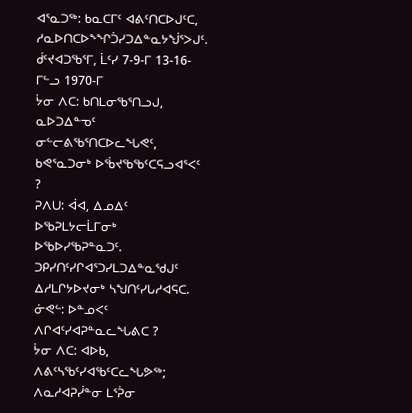ᐊᕐᓇᑐᖅ: ᑲᓇᑕᒥᑦ ᐊᕕᑦᑎᑕᐅᒍᑦᑕ, ᓱᓇᐅᑎᑕᐅᖕᖏᑑᓯᑐᐃᓐᓇᔭᖒᕐᐳᒍᑦ.
ᑰᑦᔪᐊᑐᖃᕐᒥ, ᒫᑦᓯ 7-9-ᒥ 13-16-ᒥᓪᓗ 1970-ᒥ
ᔮᓂ ᐱᑕ: ᑲᑎᒪᓂᖃᕐᑎᓗᒍ, ᓇᐅᑐᐃᓐᓀᑦ ᓂᓪᓕᕕᖃᕐᑎᑕᐅᓚᖓᕙᑦ, ᑲᕙᕐᓇᑐᓂᒃ ᐅᖄᔪᖃᖃᑦᑕᕋᓗᐊᕐᐸᑦ ?
ᕈᐱᑌ: ᐋᐊ, ᐃᓄᐃᑦ ᐅᖃᕈᒪᔭᓕᒫᒥᓂᒃ ᐅᖃᐅᓯᖃᕈᓐᓇᑐᑦ. ᑐᑭᓯᑎᑦᓯᒋᐊᕐᑐᓯᒪᑐᐃᓐᓇᖁᒍᑦ ᐃᓱᒪᒋᔭᐅᔪᓂᒃ ᓴᖑᑎᑦᓯᒐᓱᐊᕋᑕ.
ᓃᕙᓪ: ᐅᓐᓄᐸᑦ ᐱᒋᐊᑦᓯᐊᕈᓐᓇᓚᖓᕕᑕ ?
ᔮᓂ ᐱᑕ: ᐊᐅᑲ, ᐱᕕᑦᓴᖃᑦᓯᐊᖃᑦᑕᓚᖓᕗᖅ; ᐱᓇᓱᐊᕈᓰᓐᓂ ᒪᕐᕉᓂ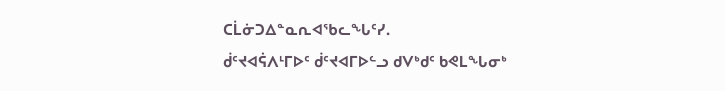ᑕᒫᓃᑐᐃᓐᓇᕆᐊᖃᓚᖓᑦᓯ.
ᑰᑦᔪᐊᕌᐱᒻᒥᐅᑦ ᑰᑦᔪᐊᒥᐅᓪᓗ ᑯᐯᒃᑯᑦ ᑲᕙᒪᖓᓂᒃ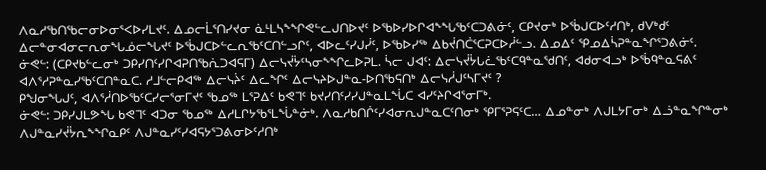ᐱᓇᓱᖃᑎᖃᓕᓂᐅᓂᕐᐸᐅᓯᒪᔪᑦ. ᐃᓄᓕᒫᕐᑎᓯᔪᓂ ᓈᒻᒪᓴᖕᖏᕙᓪᓚᒍᑎᐅᔪᑦ ᐅᖃᐅᓯᐅᒋᐊᖕᖓᖃᑦᑕᑐᕕᓃᑦ, ᑕᑭᔪᓂᒃ ᐅᖄᒍᑕᐅᑦᓱᑎᒃ, ᑯᐯᒃᑯᑦ ᐃᓕᓐᓂᐊᓂᓕᕆᓂᖓᓅᓕᖓᔪᑦ ᐅᖄᒍᑕᐅᓪᓚᕆᖃᑦᑕᑎᓪᓗᒋᑦ, ᐊᐅᓚᑦᓯᒍᓰᑦ, ᐅᖃᐅᓯᖅ ᐃᑲᔫᑎᑖᕐᑕᕈᑕᐅᓲᓪᓗ. ᐃᓄᐃᑦ ᕿᓄᐃᓵᕈᓐᓇᖏᕐᑐᕕᓃᑦ.
ᓃᕙᓪ: (ᑕᑭᔪᑲᓪᓚᓂᒃ ᑐᑭᓯᑎᑦᓯᒋᐊᕈᑎᖃᕇᑐᐊᕋᒥ) ᐃᓕᓭᔫᔮᑦᓴᓂᖕᖏᓚᐅᕈᒪ. ᓵᓕ ᒍᐊᑦ: ᐃᓕᓭᔫᔮᒐᓛᖃᑦᑕᑫᓐᓇᖁᑎᑦ, ᐊᑯᓂᐊᓗᒃ ᐅᖄᑫᓐᓇᕋᕕᑦ ᐊᐱᕐᓱᕈᓐᓇᓯᖃᑦᑕᑎᓐᓇᑕ. ᓱᒧᓪᓕᑭᐊᖅ ᐃᓕᓭᔩᑦ ᐃᓚᖏᑦ ᐃᓕᓭᔨᐅᒍᓐᓇ-ᐅᑎᖃᕋᑎᒃ ᐃᓕᓭᓲᒍᑦᓴᒥᔪᑦ ?
ᑭᖑᓂᖓᒍᑦ, ᐊᐱᕐᓲᑎᐅᖃᑦᑕᓯᓕᕐᓂᒥᔪᑦ ᖃᓄᖅ ᒪᕐᕈᐃᑦ ᑲᕙᒣᑦ ᑲᔪᓯᑎᑦᓯᓯᒍᓐᓇᒪᖔᑕ ᐊᓯᑦᔨᒋᐊᕐᓂᒥᒃ.
ᓃᕙᓪ: ᑐᑭᓯᒍᒪᕗᖓ ᑲᕙᒣᑦ ᐊᑐᓂ ᖃᓄᖅ ᐃᓱᒪᒋᔭᖃᕐᒪᖔᓐᓃᒃ. ᐱᓇᓱᑲᑎᒌᑦᓯᐊᓂᕆᒍᓐᓇᑕᑦᑎᓂᒃ ᕿᒥᕐᕈᕋᑦᑕ… ᐃᓄᓐᓂᒃ ᐱᒍᒪᔭᒥᓂᒃ ᐃᓘᓐᓇᖏᓐᓂᒃ ᐱᒍᓐᓇᓯᔫᔮᕆᖕᖏᓇᑭᑦ ᐱᒍᓐᓇᓯᑦᓯᐊᕋᔭᕐᑐᕕᓂᐅᑦᓱᑎᒃ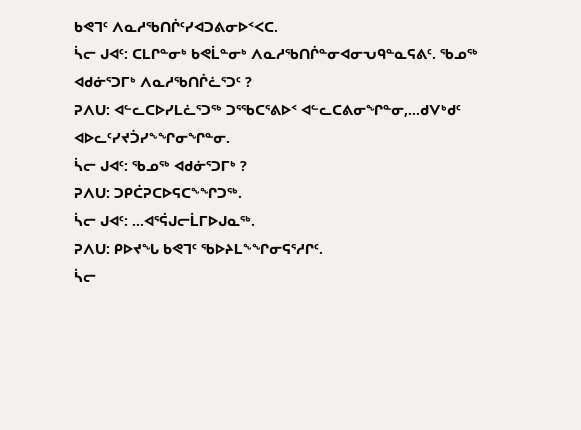ᑲᕙᒣᑦ ᐱᓇᓱᖃᑎᒌᑦᓯᐊᑐᕕᓂᐅᑉᐸᑕ.
ᓵᓕ ᒍᐊᑦ: ᑕᒪᒋᓐᓂᒃ ᑲᕙᒫᓐᓂᒃ ᐱᓇᓱᖃᑎᒌᓐᓂᐊᓂᕃᑫᓐᓇᕋᕕᑦ. ᖃᓄᖅ ᐊᑯᓃᕐᑐᒥᒃ ᐱᓇᓱᖃᑎᒌᓛᕐᑐᑦ ?
ᕈᐱᑌ: ᐊᓪᓚᑕᐅᓯᒪᓛᕐᑐᖅ ᑐᕐᖃᑕᕐᕕᐅᑉ ᐊᓪᓚᑕᕕᓂᖏᓐᓂ,…ᑯᐯᒃᑯᑦ ᐊᐅᓚᑦᓯᔪᑑᓯᖕᖏᓂᖏᓐᓂ.
ᓵᓕ ᒍᐊᑦ: ᖃᓄᖅ ᐊᑯᓃᕐᑐᒥᒃ ?
ᕈᐱᑌ: ᑐᑭᑖᕈᑕᐅᕋᑕᖕᖏᑐᖅ.
ᓵᓕ ᒍᐊᑦ: …ᐊᕐᕌᒍᓕᒫᒥᐅᒍᓇᖅ.
ᕈᐱᑌ: ᑭᐅᔪᖓ ᑲᕙᒣᑦ ᖃᐅᔨᒪᖕᖏᓂᕋᕐᓱᒋᑦ.
ᓵᓕ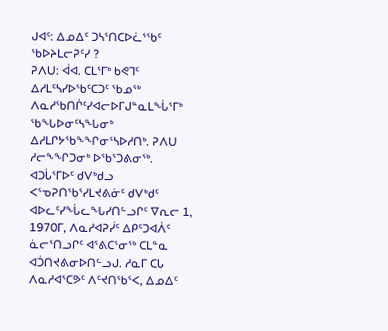ᒍᐊᑦ: ᐃᓄᐃᑦ ᑐᓴᕐᑎᑕᐅᓛᕐᖃᑦ ᖃᐅᔨᒪᓕᕈᑦᓯ ?
ᕈᐱᑌ: ᐋᐊ. ᑕᒪᕐᒥᒃ ᑲᕙᒣᑦ ᐃᓱᒪᑦᓴᓯᐅᖃᑦᑕᑐᑦ ᖃᓄᖅ ᐱᓇᓱᖃᑎᒌᑦᓯᐊᓕᐅᒥᒍᓐᓇᒪᖔᕐᒥᒃ ᖃᖓᐅᓂᑦᓴᖓᓂᒃ ᐃᓱᒪᒋᔭᖃᖕᖏᓂᕐᓴᐅᓱᑎᒃ. ᕈᐱᑌ ᓱᓕᖕᖏᑐᓂᒃ ᐅᖃᕐᑐᕕᓂᖅ. ᐊᑐᒑᕐᒥᐅᑦ ᑯᐯᒃᑯᓗ ᐸᕐᓀᕈᑎᖃᕐᓯᒪᔪᕕᓃᑦ ᑯᐯᒃᑯᑦ ᐊᐅᓚᑦᓯᖔᓚᖓᓯᑎᓪᓗᒋᑦ ᐁᕆᓕ 1, 1970ᒥ, ᐱᓇᓱᐊᕈᓰᑦ ᐃᑭᑦᑐᐊᐲᑦ ᓈᓕᕐᑎᓗᒋᑦ ᐊᕐᕕᑕᕐᓂᖅ ᑕᒪᓐᓇ ᐊᑑᑎᔪᕕᓂᐅᑎᓪᓗᒍ. ᓱᓇᒥ ᑕᒐ ᐱᓇᓱᐊᕐᑕᕗᑦ ᐱᑦᔪᑎᖃᕐᐸ, ᐃᓄᐃᑦ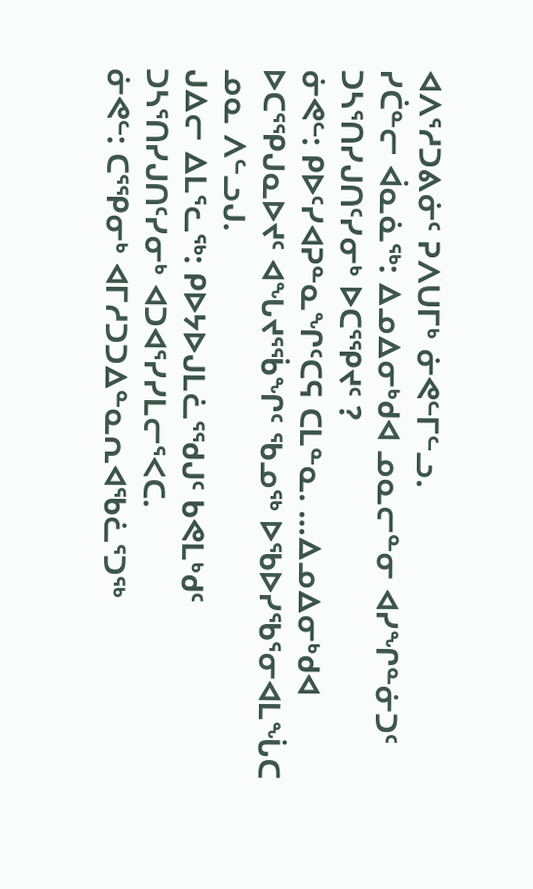ᐊᐱᕐᓱᑐᕕᓃᑦ ᕈᐱᑌᒥᒃ ᓃᕙᓪᒥᓪᓗ.
ᓯᑖᓐᓕ ᐋᓇᓈᖅ: ᐃᓄᐃᓂᒃᑯᐊ ᓄᓇᓕᓐᓂ ᐊᓯᖏᓐᓃᑐᑦ ᑐᓴᕐᑎᓯᒍᑎᑦᓯᓂᒃ ᐅᑕᕐᕿᔪᑦ ?
ᓃᕙᓪ: ᑭᐅᑦᓯᐊᕈᓐᓇᖏᑦᑕᕋ ᑕᒪᓐᓇ. …ᐃᓄᐃᓂᒃᑯᐊ ᐅᑕᕐᕿᒍᓇᐅᔪᑦ ᐊᖓᔪᕐᖄᖏᑦ ᖃᓄᖅ ᐅᖃᐅᓯᖃᕐᓂᐊᒪᖔᑕ ᓄᓇ ᐱᓪᓗᒍ.
ᒍᐃᓕ ᐃᒪᕐᓚᖅ: ᑭᐅᔭᐅᒍᒪᓛᕐᖁᒍᑦ ᑲᕙᒪᒃᑯᑦ ᑐᓴᕐᑎᓯᒍᑎᑦᓯᓂᒃ ᐊᑐᐊᕐᓯᓯᒪᓕᕐᐸᑕ.
ᓃᕙᓪ: ᑕᕐᕿᓂᒃ ᐊᒥᓱᑐᑐᐃᓐᓇᕆᐊᖃᓛᕐᑐᖅ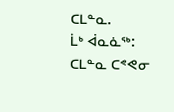ᑕᒪᓐᓇ.
ᒫᒃ ᐋᓇᓈᖅ: ᑕᒪᓐᓇ ᑕᕝᕙᓂ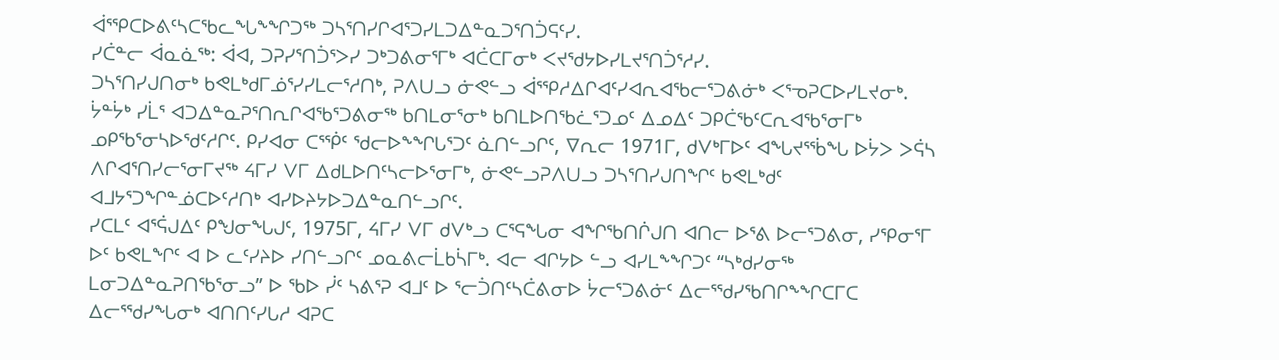ᐋᕐᕿᑕᐅᕕᑦᓴᑕᖃᓚᖓᖕᖏᑐᖅ ᑐᓴᕐᑎᓯᒋᐊᕐᑐᓯᒪᑐᐃᓐᓇᑐᕐᑎᑑᕋᑦᓯ.
ᓯᑖᓐᓕ ᐋᓇᓈᖅ: ᐋᐊ, ᑐᕈᓯᕐᑎᑑᕐᐳᓯ ᑐᒃᑐᕕᓂᕐᒥᒃ ᐊᑖᑕᒥᓂᒃ ᐸᔪᖁᔭᐅᓯᒪᔪᕐᑎᑑᕐᓱᓯ.
ᑐᓴᕐᑎᓯᒍᑎᓂᒃ ᑲᕙᒪᒃᑯᒥᓅᕐᓯᓯᒪᓕᕐᓱᑎᒃ, ᕈᐱᑌᓗ ᓃᕙᓪᓗ ᐋᕐᕿᓱᐃᒋᐊᑦᓯᐊᕆᐊᖃᓕᕐᑐᕕᓃᒃ ᐸᕐᓀᕈᑕᐅᓯᒪᔪᓂᒃ. ᔮᓐᔮᒃ ᓯᒫᕐ ᐊᑐᐃᓐᓇᕈᕐᑎᕆᒋᐊᖃᕐᑐᕕᓂᖅ ᑲᑎᒪᓂᕐᓂᒃ ᑲᑎᒪᐅᑎᖃᓛᕐᑐᓄᑦ ᐃᓄᐃᑦ ᑐᑭᑖᖃᑦᑕᕆᐊᖃᕐᓂᒥᒃ ᓄᑭᖃᕐᓂᓴᐅᖁᑦᓱᒋᑦ. ᑭᓯᐊᓂ ᑕᕐᖀᑦ ᖁᓕᐅᖕᖏᒐᕐᑐᑦ ᓈᑎᓪᓗᒋᑦ, ᐁᕆᓕ 1971ᒥ, ᑯᐯᒃᒥᐅᑦ ᐊᖓᔪᕐᖄᖓ ᐅᔮᐳ ᐳᕌᓴ ᐱᒋᐊᕐᑎᓯᓕᕐᓂᒥᔪᖅ ᔦᒥᓯ ᐯᒥ ᐃᑯᒪᐅᑎᑦᓴᓕᐅᕐᓂᒥᒃ, ᓃᕙᓪᓗᕈᐱᑌᓗ ᑐᓴᕐᑎᓯᒍᑎᖏᑦ ᑲᕙᒪᒃᑯᑦ ᐊᒧᔭᕐᑐᖏᓐᓅᑕᐅᑦᓱᑎᒃ ᐊᓯᐅᔨᔭᐅᑐᐃᓐᓇᑎᓪᓗᒋᑦ.
ᓯᑕᒪᑦ ᐊᕐᕌᒍᐃᑦ ᑭᖑᓂᖓᒍᑦ, 1975ᒥ, ᔦᒥᓯ ᐯᒥ ᑯᐯᒃᓗ ᑕᕐᕋᖓᓂ ᐊᖏᖃᑎᒌᒍᑎ ᐊᑎᓕ ᐅᕐᕕ ᐅᓕᕐᑐᕕᓂ, ᓯᕿᓂᕐᒥ ᐅᑦ ᑲᕙᒪᖏᑦ ᐊ ᐅ ᓚᑦᓯᔨᐅ ᓯᑎᓪᓗᒋᑦ ᓄᓇᕕᓕᒫᑲᓵᒥᒃ. ᐊᓕ ᐊᒋᔭᐅ ᓪᓗ ᐊᓯᒪᖕᖏᑐᑦ “ᓴᒃᑯᓯᓂᖅ ᒪᓂᑐᐃᓐᓇᕈᑎᖃᕐᓂᓗ” ᐅ ᖃᐅ ᓰᑦ ᓴᕕᕐᕈ ᐊᒧᑦ ᐅ ᕐᓕᑑᑎᑦᓴᑖᕕᓂᐅ ᔮᓕᕐᑐᕕᓃᑦ ᐃᓕᕐᖁᓯᖃᑎᒋᖕᖏᑕᒥᑕ ᐃᓕᕐᖁᓯᖓᓂᒃ ᐊᑎᑎᑦᓯᒐᓱ ᐊᕈᑕ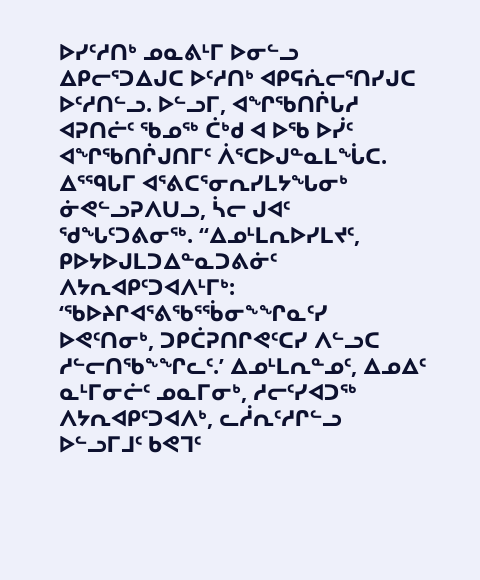ᐅᓯᑦᓱᑎᒃ ᓄᓇᕕᒻᒥ ᐅᓂᓪᓗ ᐃᑭᓕᕐᑐᐃᒍᑕ ᐅᑦᓱᑎᒃ ᐊᑭᕋᕇᓕᕐᑎᓯᒍᑕ ᐅᑦᓱᑎᓪᓗ. ᐅᓪᓗᒥ, ᐊᖏᖃᑎᒌᒐᓱ ᐊᕈᑎᓖᑦ ᖃᓄᖅ ᑖᒃᑯ ᐊ ᐅᖃ ᐅᓰᑦ ᐊᖏᖃᑎᒌᒍᑎᒥᑦ ᐲᕐᑕᐅᒍᓐᓇᒪᖔᑕ.
ᐃᕐᙯᒐᒥ ᐊᕐᕕᑕᕐᓂᕆᓯᒪᔭᖓᓂᒃ ᓃᕙᓪᓗᕈᐱᑌᓗ, ᓵᓕ ᒍᐊᑦ ᖁᖓᑦᑐᕕᓂᖅ. “ᐃᓄᒻᒪᕆᐅᓯᒪᔪᑦ, ᑭᐅᔭᐅᒍᒪᑐᐃᓐᓇᑐᕕᓃᑦ ᐱᔭᕆᐊᑭᑦᑐᐊᐱᒻᒥᒃ: ‘ᖃᐅᔨᒋᐊᕐᕕᖃᕐᖄᓂᖕᖏᓇᑦᓯ ᐅᕙᑦᑎᓂᒃ, ᑐᑭᑖᕈᑎᒋᕙᑦᑕᓯ ᐱᓪᓗᑕ ᓱᓪᓕᑎᖃᖕᖏᓚᑦ.’ ᐃᓄᒻᒪᕆᓐᓄᑦ, ᐃᓄᐃᑦ ᓇᒻᒥᓂᓖᑦ ᓄᓇᒥᓂᒃ, ᓱᓕᑦᓯᐊᑐᖅ ᐱᔭᕆᐊᑭᑦᑐᐊᐱᒃ, ᓚᓲᕆᑦᓱᒋᓪᓗ ᐅᓪᓗᒥᒧᑦ ᑲᕙᒣᑦ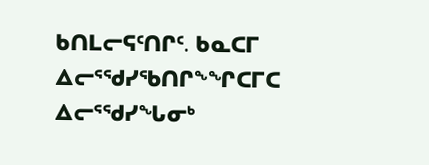ᑲᑎᒪᓕᕋᑦᑎᒋᑦ. ᑲᓇᑕᒥ ᐃᓕᕐᖁᓯᖃᑎᒋᖕᖏᑕᒥᑕ ᐃᓕᕐᖁᓯᖓᓂᒃ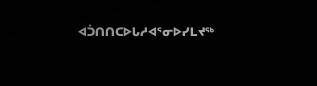ᐊᑑᑎᑎᑕᐅᒐᓱᐊᕐᓂᐅᓯᒪᔪᖅ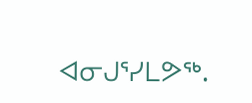ᐊᓂᒍᕐᓯᒪᕗᖅ.